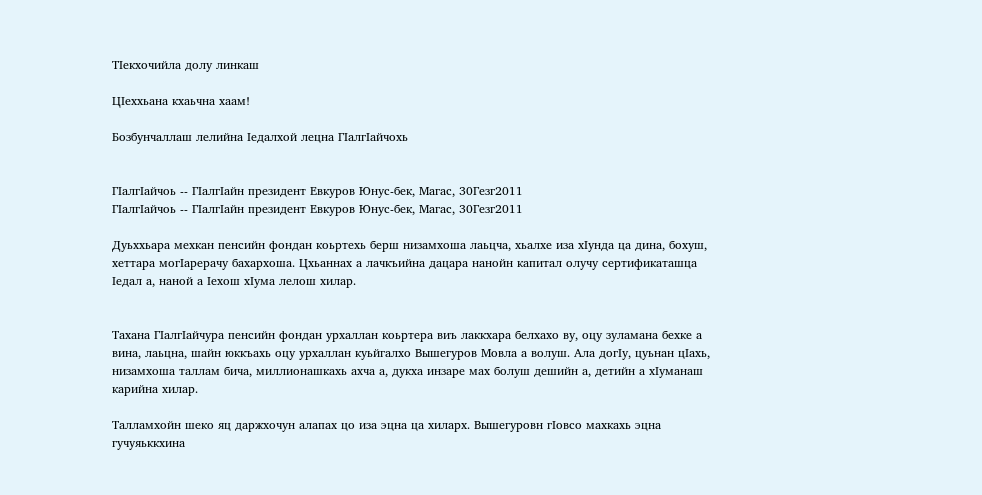ТIекхочийла долу линкаш

ЦIеххьана кхаьчна хаам!

Бозбунчаллаш лелийна Iедалхой лецна ГIалгIайчохь


ГIалгIайчоь -- ГIалгIайн президент Евкуров Юнус-бек, Магас, 30Гезг2011
ГIалгIайчоь -- ГIалгIайн президент Евкуров Юнус-бек, Магас, 30Гезг2011

Дуьххьара мехкан пенсийн фондан коьртехь берш низамхоша лаьцча, хьалхе иза хIунда ца дина, бохуш, хеттара могIарерачу бахархоша. Цхьаннах а лачкъийна дацара нанойн капитал олучу сертификаташца Iедал а, наной а Iехош хIума лелош хилар.


Тахана ГIалгIайчура пенсийн фондан урхаллан коьртера виъ лаккхара белхахо ву, оцу зуламана бехке а вина, лаьцна, шайн юккъахь оцу урхаллан куьйгалхо Вышегуров Мовла а волуш. Ала догIу, цуьнан цIахь, низамхоша таллам бича, миллионашкахь ахча а, дукха инзаре мах болуш дешийн а, детийн а хIуманаш карийна хилар.

Талламхойн шеко яц даржхочун алапах цо иза эцна ца хиларх. Вышегуровн гIовсо махкахь эцна гучуяьккхина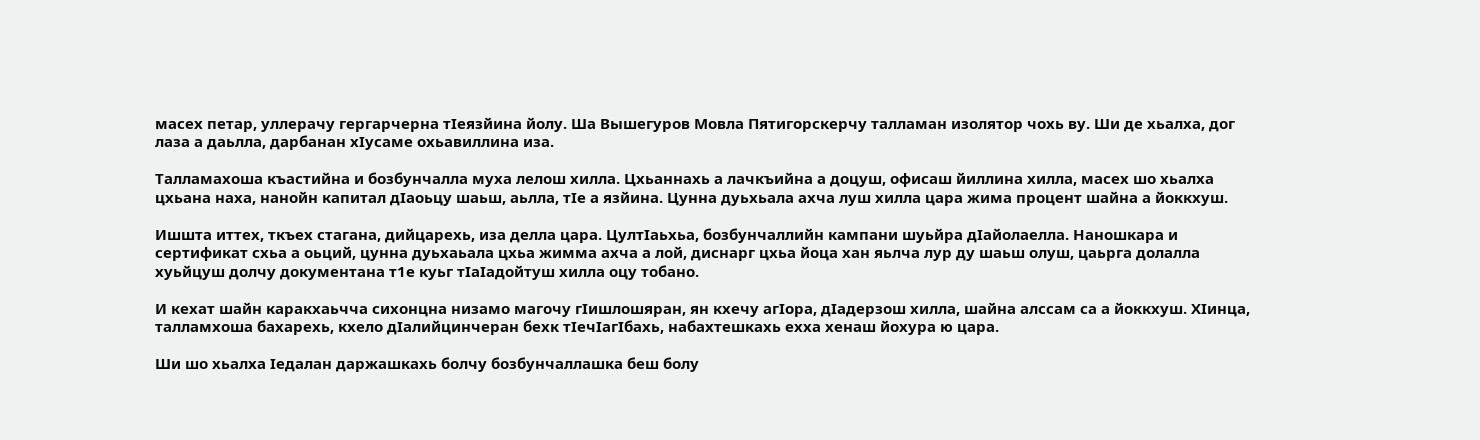масех петар, уллерачу гергарчерна тIеязйина йолу. Ша Вышегуров Мовла Пятигорскерчу талламан изолятор чохь ву. Ши де хьалха, дог лаза а даьлла, дарбанан хIусаме охьавиллина иза.

Талламахоша къастийна и бозбунчалла муха лелош хилла. Цхьаннахь а лачкъийна а доцуш, офисаш йиллина хилла, масех шо хьалха цхьана наха, нанойн капитал дIаоьцу шаьш, аьлла, тIе а язйина. Цунна дуьхьала ахча луш хилла цара жима процент шайна а йоккхуш.

Ишшта иттех, ткъех стагана, дийцарехь, иза делла цара. ЦултIаьхьа, бозбунчаллийн кампани шуьйра дIайолаелла. Наношкара и сертификат схьа а оьций, цунна дуьхаьала цхьа жимма ахча а лой, диснарг цхьа йоца хан яьлча лур ду шаьш олуш, цаьрга долалла хуьйцуш долчу документана т1е куьг тIаIадойтуш хилла оцу тобано.

И кехат шайн каракхаьчча сихонцна низамо магочу гIишлошяран, ян кхечу агIора, дIадерзош хилла, шайна алссам са а йоккхуш. ХIинца, талламхоша бахарехь, кхело дIалийцинчеран бехк тIечIагIбахь, набахтешкахь ехха хенаш йохура ю цара.

Ши шо хьалха Iедалан даржашкахь болчу бозбунчаллашка беш болу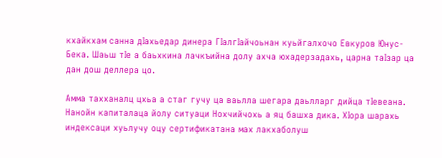кхайкхам санна дIахьедар динера ГIалгIайчоьнан куьйгалхочо Евкуров Юнус-Бека. Шаьш тIе а баьхкина лачкъийна долу ахча юхадерзадахь, царна таIзар ца дан дош деллера цо.

Амма тахханалц цхьа а стаг гучу ца ваьлла шегара даьлларг дийца тIевеана.
Нанойн капиталаца йолу ситуаци Нохчийчохь а яц башха дика. ХIора шарахь индексаци хуьлучу оцу сертификатана мах лакхаболуш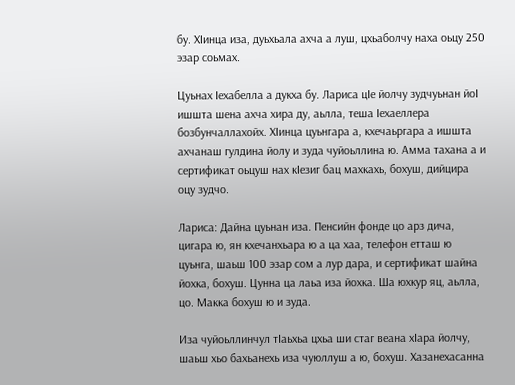бу. ХIинца иза, дуьхьала ахча а луш, цхьаболчу наха оьцу 250 эзар соьмах.

Цуьнах Iехабелла а дукха бу. Лариса цIе йолчу зудчуьнан йоI ишшта шена ахча хира ду, аьлла, теша Iехаеллера бозбунчаллахойх. ХIинца цуьнгара а, кхечаьргара а ишшта ахчанаш гулдина йолу и зуда чуйоьллина ю. Амма тахана а и сертификат оьцуш нах кIезиг бац махкахь, бохуш, дийцира оцу зудчо.

Лариса: Дайна цуьнан иза. Пенсийн фонде цо арз дича, цигара ю, ян кхечанхьара ю а ца хаа, телефон етташ ю цуьнга, шаьш 100 эзар сом а лур дара, и сертификат шайна йохка, бохуш. Цунна ца лаьа иза йохка. Ша юхкур яц, аьлла, цо. Макка бохуш ю и зуда.

Иза чуйоьллинчул тIаьхьа цхьа ши стаг веана хIара йолчу, шаьш хьо бахьанехь иза чуюллуш а ю, бохуш. Хазанехасанна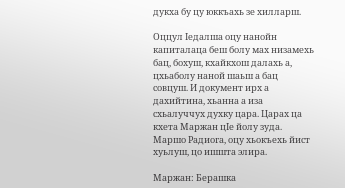дукха бу цу юккъахь зе хилларш.

Оццул Iедалша оцу нанойн капиталаца беш болу мах низамехь бац, бохуш, кхайкхош далахь а, цхьаболу наной шаьш а бац совцуш. И документ ирх а дахийтина, хьанна а иза схьалуччух духку цара. Царах ца кхета Маржан цIе йолу зуда. Маршо Радиога, оцу хьокъехь йист хуьлуш, цо ишшта элира.

Маржан: Берашка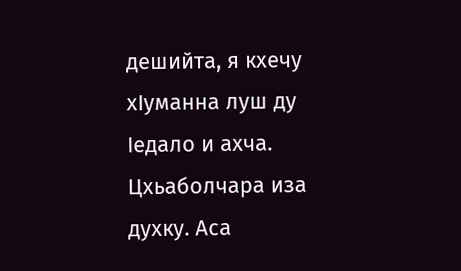дешийта, я кхечу хIуманна луш ду Iедало и ахча. Цхьаболчара иза духку. Аса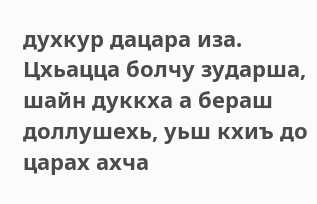духкур дацара иза. Цхьацца болчу зударша, шайн дуккха а бераш доллушехь, уьш кхиъ до царах ахча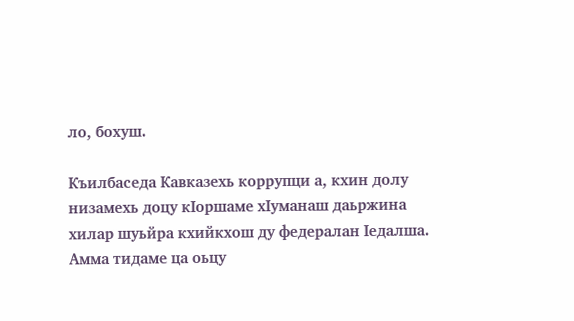ло, бохуш.

Къилбаседа Кавказехь коррупци а, кхин долу низамехь доцу кIоршаме хIуманаш даьржина хилар шуьйра кхийкхош ду федералан Iедалша. Амма тидаме ца оьцу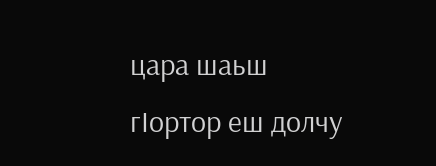цара шаьш гIортор еш долчу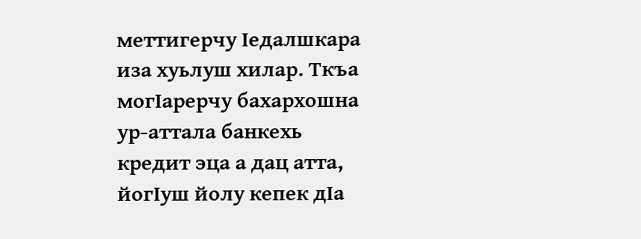меттигерчу Iедалшкара иза хуьлуш хилар. Ткъа могIарерчу бахархошна ур-аттала банкехь кредит эца а дац атта, йогIуш йолу кепек дIа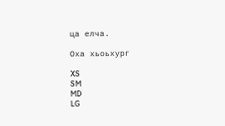ца елча.

Оха хьоьхург

XS
SM
MD
LG